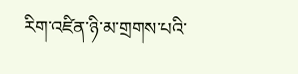རིག་འཛིན་ཉི་མ་གྲགས་པའི་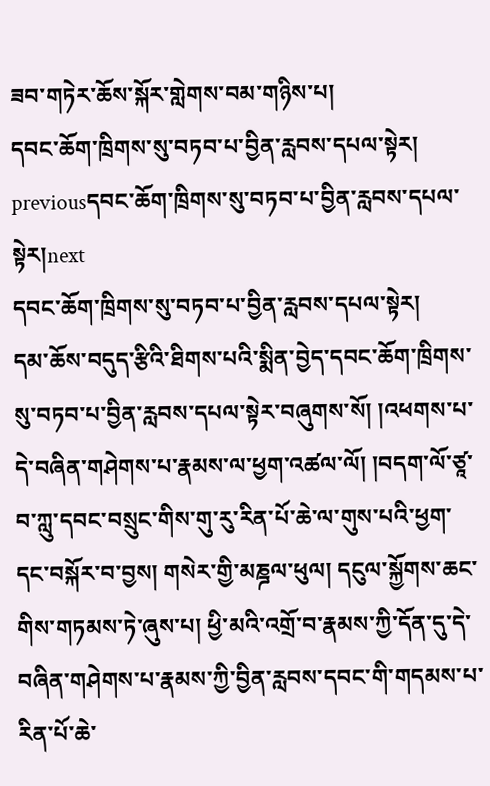ཟབ་གཏེར་ཆོས་སྐོར་གླེགས་བམ་གཉིས་པ།
དབང་ཆོག་ཁྲིགས་སུ་བཏབ་པ་བྱིན་རླབས་དཔལ་སྟེར།
previousདབང་ཆོག་ཁྲིགས་སུ་བཏབ་པ་བྱིན་རླབས་དཔལ་སྟེར།next
དབང་ཆོག་ཁྲིགས་སུ་བཏབ་པ་བྱིན་རླབས་དཔལ་སྟེར།
དམ་ཆོས་བདུད་རྩིའི་ཐིགས་པའི་སྨིན་བྱེད་དབང་ཆོག་ཁྲིགས་སུ་བཏབ་པ་བྱིན་རླབས་དཔལ་སྟེར་བཞུགས་སོ། །འཕགས་པ་དེ་བཞིན་གཤེགས་པ་རྣམས་ལ་ཕྱག་འཚལ་ལོ། །བདག་ལོ་ཙཱ་བ་ཀླུ་དབང་བསྲུང་གིས་གུ་རུ་རིན་པོ་ཆེ་ལ་གུས་པའི་ཕྱག་དང་བསྐོར་བ་བྱས། གསེར་གྱི་མཎྜལ་ཕུལ། དངུལ་སྐྱོགས་ཆང་གིས་གཏམས་ཏེ་ཞུས་པ། ཕྱི་མའི་འགྲོ་བ་རྣམས་ཀྱི་དོན་དུ་དེ་བཞིན་གཤེགས་པ་རྣམས་ཀྱི་བྱིན་རླབས་དབང་གི་གདམས་པ་རིན་པོ་ཆེ་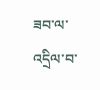ཟབ་ལ་འདྲིལ་བ་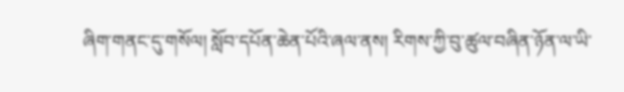ཞིག་གནང་དུ་གསོལ། སློབ་དཔོན་ཆེན་པོའི་ཞལ་ནས། རིགས་ཀྱི་བུ་ཚུལ་བཞིན་ཉོན་ལ་ཡི་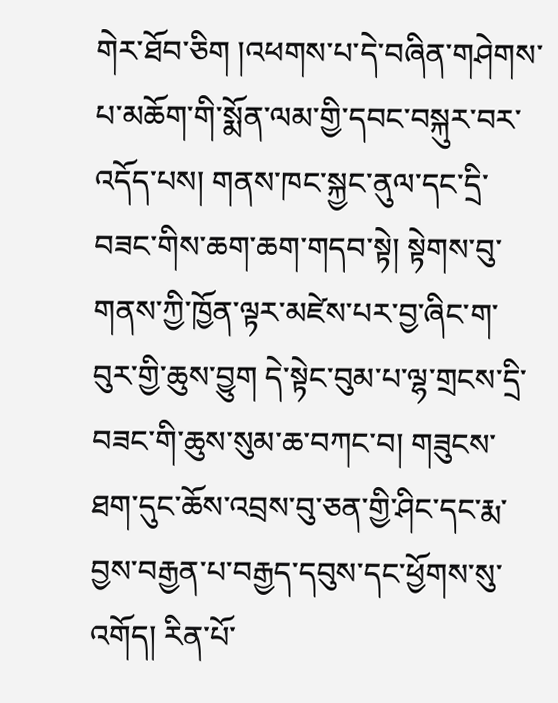གེར་ཐོབ་ཅིག །འཕགས་པ་དེ་བཞིན་གཤེགས་པ་མཆོག་གི་སྨོན་ལམ་གྱི་དབང་བསྐུར་བར་འདོད་པས། གནས་ཁང་སྐྱང་ནུལ་དང་དྲི་བཟང་གིས་ཆག་ཆག་གདབ་སྟེ། སྟེགས་བུ་གནས་ཀྱི་ཁྱོན་ལྟར་མཛེས་པར་བྱ་ཞིང་ག་བུར་གྱི་ཆུས་བྱུག དེ་སྟེང་བུམ་པ་ལྷ་གྲངས་དྲི་བཟང་གི་ཆུས་སུམ་ཆ་བཀང་བ། གཟུངས་ཐག་དུང་ཆོས་འབྲས་བུ་ཅན་གྱི་ཤིང་དང་རྨ་བྱས་བརྒྱན་པ་བརྒྱད་དབུས་དང་ཕྱོགས་སུ་འགོད། རིན་པོ་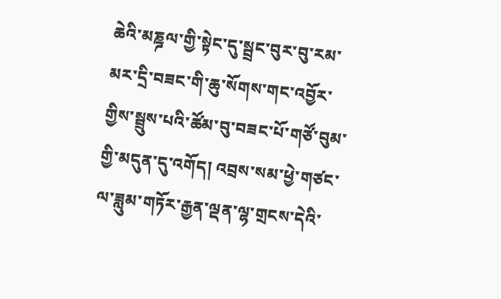ཆེའི་མཎྜལ་གྱི་སྟེང་དུ་སྦྲང་བུར་བུ་རམ་མར་དྲི་བཟང་གི་ཆུ་སོགས་གང་འབྱོར་གྱིས་སྦྲུས་པའི་ཚོམ་བུ་བཟང་པོ་གཙོ་བུམ་གྱི་མདུན་དུ་འགོད། འབྲས་སམ་ཕྱེ་གཙང་ལ་ཟླུམ་གཏོར་རྒྱན་ལྡན་ལྷ་གྲངས་དེའི་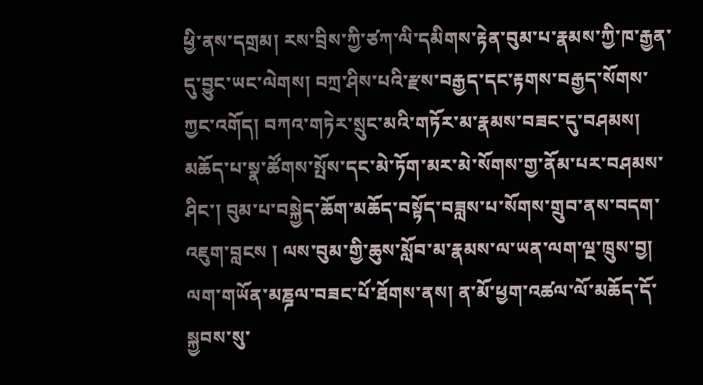ཕྱི་ནས་དགྲམ། རས་བྲིས་ཀྱི་ཙཀ་ལི་དམིགས་རྟེན་བུམ་པ་རྣམས་ཀྱི་ཁ་རྒྱན་དུ་བྱུང་ཡང་ལེགས། བཀྲ་ཤིས་པའི་རྫས་བརྒྱད་དང་རྟགས་བརྒྱད་སོགས་ཀྱང་འགོད། བཀའ་གཏེར་སྲུང་མའི་གཏོར་མ་རྣམས་བཟང་དུ་བཤམས། མཆོད་པ་སྣ་ཚོགས་སྤོས་དང་མེ་ཏོག་མར་མེ་སོགས་གྱ་ནོམ་པར་བཤམས་ཤིང་། བུམ་པ་བསྐྱེད་ཆོག་མཆོད་བསྟོད་བཟླས་པ་སོགས་གྲུབ་ནས་བདག་འཇུག་བླངས ། ལས་བུམ་གྱི་ཆུས་སློབ་མ་རྣམས་ལ་ཡན་ལག་ལྔ་ཁྲུས་བྱ། ལག་གཡོན་མཎྜལ་བཟང་པོ་ཐོགས་ནས། ན་མོ་ཕྱག་འཚལ་ལོ་མཆོད་དོ་སྐྱབས་སུ་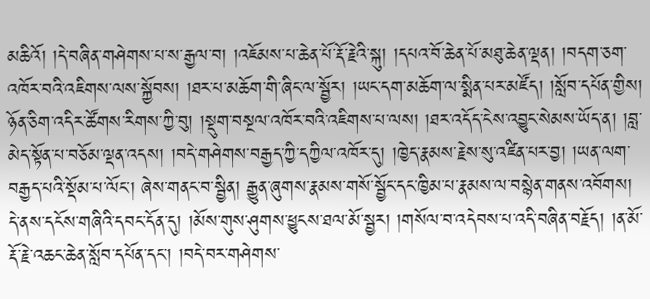མཆིའོ། །དེ་བཞིན་གཤེགས་པ་ས་རྒྱལ་བ། །འཇོམས་པ་ཆེན་པོ་རྡོ་རྗེའི་སྐུ། །དཔའ་བོ་ཆེན་པོ་མཐུ་ཆེན་ལྡན། །བདག་ཅག་འཁོར་བའི་འཇིགས་ལས་སྐྱོབས། །ཐར་པ་མཆོག་གི་ཞིང་ལ་སྦྱོར། །ཡང་དག་མཆོག་ལ་སྨིན་པར་མཛོད། །སློབ་དཔོན་གྱིས། ཉོན་ཅིག་འདིར་ཚོགས་རིགས་ཀྱི་བུ། །སྡུག་བསྔལ་འཁོར་བའི་འཇིགས་པ་ལས། །ཐར་འདོད་ངེས་འབྱུང་སེམས་ཡོད་ན། །བླ་མེད་སྟོན་པ་བཅོམ་ལྡན་འདས། །བདེ་གཤེགས་བརྒྱད་ཀྱི་དཀྱིལ་འཁོར་དུ། །ཁྱེད་རྣམས་རྗེས་སུ་འཛིན་པར་བྱ། །ཡན་ལག་བརྒྱད་པའི་སྡོམ་པ་ལོང་། ཞེས་གནང་བ་སྦྱིན། རྒྱུན་ཞུགས་རྣམས་གསོ་སྦྱོང་དང་ཁྱིམ་པ་རྣམས་ལ་བསྙེན་གནས་འབོགས། དེ་ནས་དངོས་གཞིའི་དབང་དོན་དུ། །མོས་གུས་ཤུགས་ཕྱུངས་ཐལ་མོ་སྦྱར། །གསོལ་བ་འདེབས་པ་འདི་བཞིན་བརྗོད། །ན་མོ་རྡོ་རྗེ་འཆང་ཆེན་སློབ་དཔོན་དང་། །བདེ་བར་གཤེགས་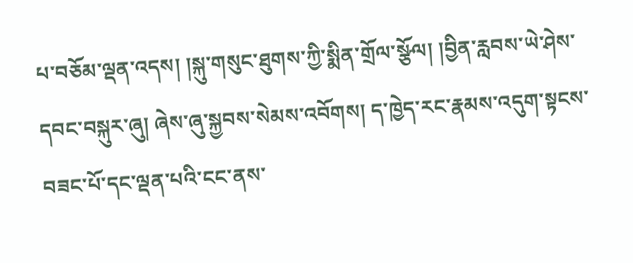པ་བཅོམ་ལྡན་འདས། །སྐུ་གསུང་ཐུགས་ཀྱི་སྨིན་གྲོལ་སྩོལ། །བྱིན་རླབས་ཡེ་ཤེས་དབང་བསྐུར་ཞུ། ཞེས་ཞུ་སྐྱབས་སེམས་འབོགས། ད་ཁྱེད་རང་རྣམས་འདུག་སྟངས་བཟང་པོ་དང་ལྡན་པའི་ངང་ནས་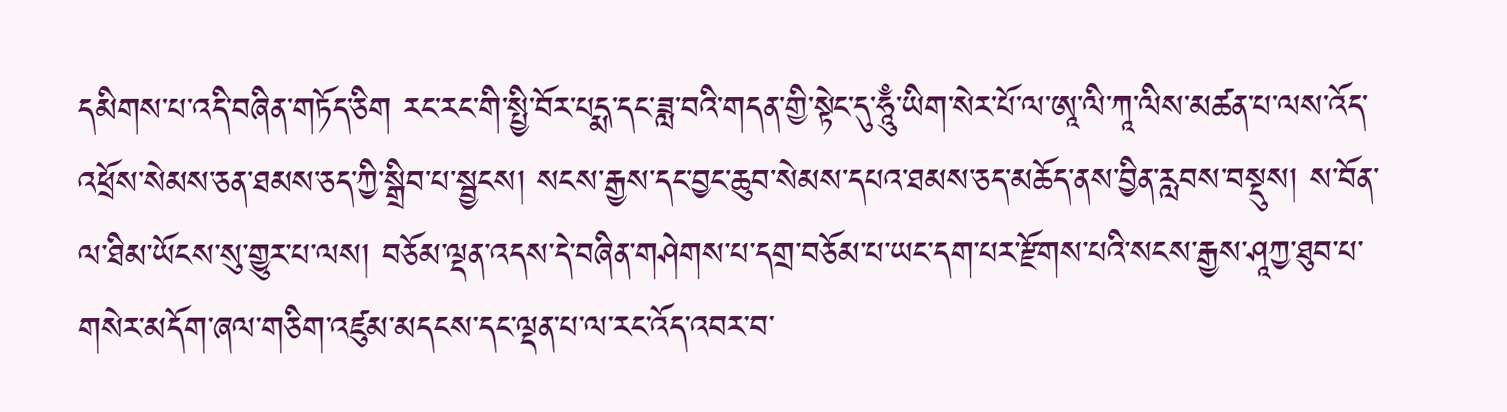དམིགས་པ་འདི་བཞིན་གཏོད་ཅིག རང་རང་གི་སྤྱི་བོར་པདྨ་དང་ཟླ་བའི་གདན་གྱི་སྟེང་དུ་ཧཱུྃ་ཡིག་སེར་པོ་ལ་ཨཱ་ལི་ཀཱ་ལིས་མཚན་པ་ལས་འོད་འཕྲོས་སེམས་ཅན་ཐམས་ཅད་ཀྱི་སྒྲིབ་པ་སྦྱངས། སངས་རྒྱས་དང་བྱང་ཆུབ་སེམས་དཔའ་ཐམས་ཅད་མཆོད་ནས་བྱིན་རླབས་བསྡུས། ས་བོན་ལ་ཐིམ་ཡོངས་སུ་གྱུར་པ་ལས། བཅོམ་ལྡན་འདས་དེ་བཞིན་གཤེགས་པ་དགྲ་བཅོམ་པ་ཡང་དག་པར་རྫོགས་པའི་སངས་རྒྱས་ཤཱཀྱ་ཐུབ་པ་གསེར་མདོག་ཞལ་གཅིག་འཛུམ་མདངས་དང་ལྡན་པ་ལ་རང་འོད་འབར་བ་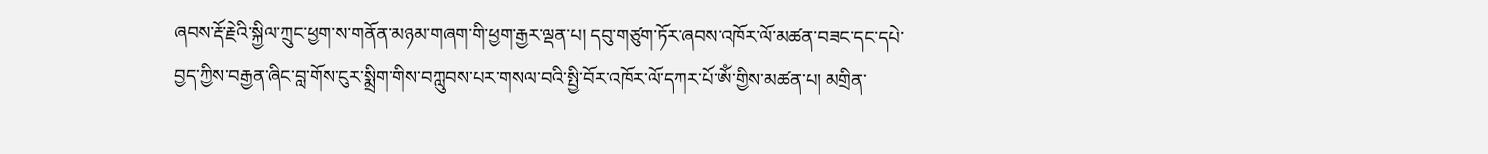ཞབས་རྡོ་རྗེའི་སྐྱིལ་ཀྲུང་ཕྱག་ས་གནོན་མཉམ་གཞག་གི་ཕྱག་རྒྱར་ལྡན་པ། དབུ་གཙུག་ཏོར་ཞབས་འཁོར་ལོ་མཚན་བཟང་དང་དཔེ་བྱད་ཀྱིས་བརྒྱན་ཞིང་བླ་གོས་ངུར་སྨྲིག་གིས་བཀླུབས་པར་གསལ་བའི་སྤྱི་བོར་འཁོར་ལོ་དཀར་པོ་ཨོཾ་གྱིས་མཚན་པ། མགྲིན་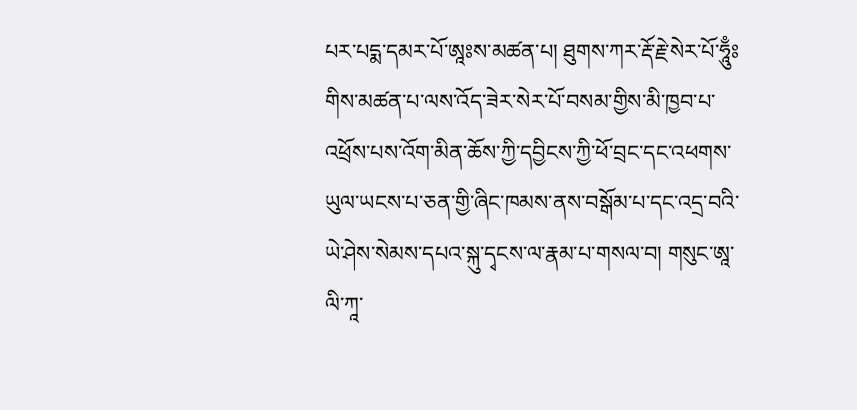པར་པདྨ་དམར་པོ་ཨཱཿས་མཚན་པ། ཐུགས་ཀར་རྡོ་རྗེ་སེར་པོ་ཧཱུྃཿགིས་མཚན་པ་ལས་འོད་ཟེར་སེར་པོ་བསམ་གྱིས་མི་ཁྱབ་པ་འཕྲོས་པས་འོག་མིན་ཆོས་ཀྱི་དབྱིངས་ཀྱི་ཕོ་བྲང་དང་འཕགས་ཡུལ་ཡངས་པ་ཅན་གྱི་ཞིང་ཁམས་ནས་བསྒོམ་པ་དང་འདྲ་བའི་ཡེ་ཤེས་སེམས་དཔའ་སྐུ་དྭངས་ལ་རྣམ་པ་གསལ་བ། གསུང་ཨཱ་ལི་ཀཱ་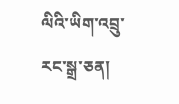ལིའི་ཡིག་འབྲུ་རང་སྒྲ་ཅན།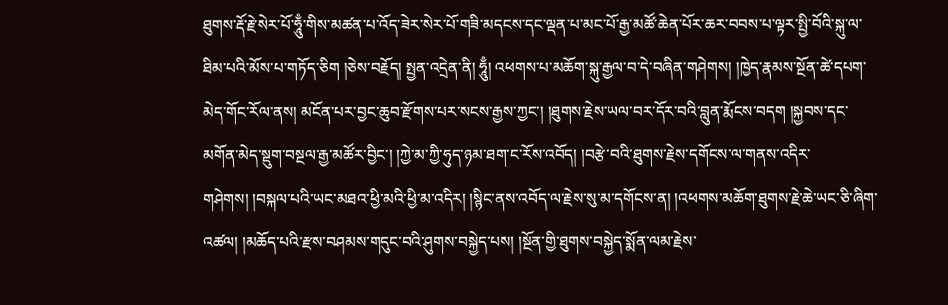ཐུགས་རྡོ་རྗེ་སེར་པོ་ཧཱུྃ་གིས་མཚན་པ་འོད་ཟེར་སེར་པོ་གཟི་མདངས་དང་ལྡན་པ་མང་པོ་རྒྱ་མཚོ་ཆེན་པོར་ཆར་བབས་པ་ལྟར་སྤྱི་བོའི་སྐུ་ལ་ཐིམ་པའི་མོས་པ་གཏོད་ཅིག །ཅེས་བརྗོད། སྤྱན་འདྲེན་ནི། ཧཱུྃ། འཕགས་པ་མཆོག་སྐུ་རྒྱལ་བ་དེ་བཞིན་གཤེགས། །ཁྱེད་རྣམས་སྔོན་ཚེ་དཔག་མེད་གོང་རོལ་ནས། མངོན་པར་བྱང་ཆུབ་རྫོགས་པར་སངས་རྒྱས་ཀྱང་། །ཐུགས་རྗེས་ཡལ་བར་དོར་བའི་བླུན་རྨོངས་བདག །སྐྱབས་དང་མགོན་མེད་སྡུག་བསྔལ་རྒྱ་མཚོར་བྱིང་། །ཀྱེ་མ་ཀྱི་ཧུད་ཉམ་ཐག་ང་རོས་འབོད། །བརྩེ་བའི་ཐུགས་རྗེས་དགོངས་ལ་གནས་འདིར་གཤེགས། །བསྐལ་པའི་ཡང་མཐའ་ཕྱི་མའི་ཕྱི་མ་འདིར། །སྙིང་ནས་འབོད་ལ་རྗེས་སུ་མ་དགོངས་ན། །འཕགས་མཆོག་ཐུགས་རྗེ་ཆེ་ཡང་ཅི་ཞིག་འཚལ། །མཆོད་པའི་རྫས་བཤམས་གདུང་བའི་ཤུགས་བསྐྱེད་པས། །སྔོན་གྱི་ཐུགས་བསྐྱེད་སྨོན་ལམ་རྗེས་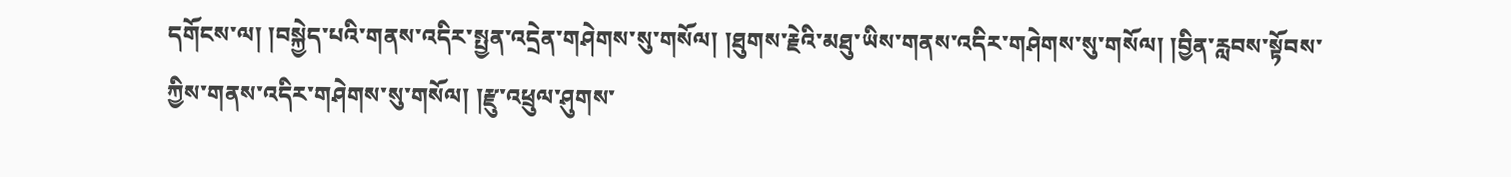དགོངས་ལ། །བསྐྱེད་པའི་གནས་འདིར་སྤྱན་འདྲེན་གཤེགས་སུ་གསོལ། །ཐུགས་རྗེའི་མཐུ་ཡིས་གནས་འདིར་གཤེགས་སུ་གསོལ། །བྱིན་རླབས་སྟོབས་ཀྱིས་གནས་འདིར་གཤེགས་སུ་གསོལ། །རྫུ་འཕྲུལ་ཤུགས་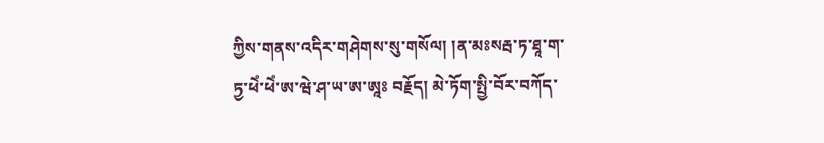ཀྱིས་གནས་འདིར་གཤེགས་སུ་གསོལ། །ན་མཿསརྦ་ཏ་ཐཱ་ག་ཏྱ་ཕེཾ་ཕེཾ་ཨ་ཝེ་ཤ་ཡ་ཨ་ཨཱཿ བརྗོད། མེ་ཏོག་སྤྱི་བོར་བཀོད་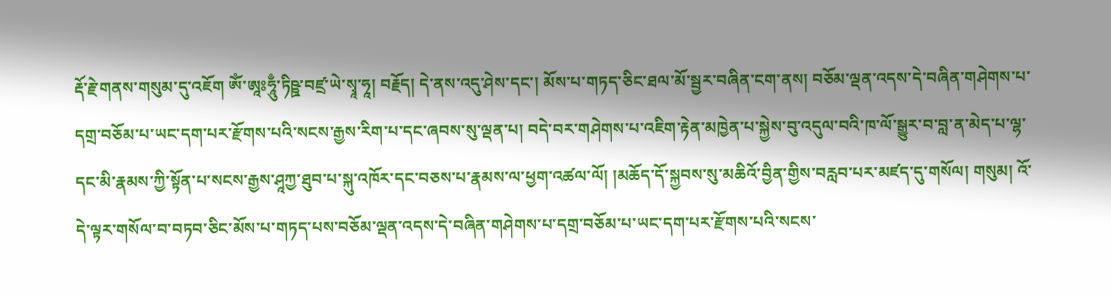རྡོ་རྗེ་གནས་གསུམ་དུ་འཇོག ཨོཾ་ཨཱཿཧཱུྃ་ཏིཥྛ་བཛྲ་ཡེ་སྭཱ་ཧཱ། བརྗོད། དེ་ནས་འདུ་ཤེས་དང་། མོས་པ་གཏད་ཅིང་ཐལ་མོ་སྦྱར་བཞིན་ངག་ནས། བཅོམ་ལྡན་འདས་དེ་བཞིན་གཤེགས་པ་དགྲ་བཅོམ་པ་ཡང་དག་པར་རྫོགས་པའི་སངས་རྒྱས་རིག་པ་དང་ཞབས་སུ་ལྡན་པ། བདེ་བར་གཤེགས་པ་འཇིག་རྟེན་མཁྱེན་པ་སྐྱེས་བུ་འདུལ་བའི་ཁ་ལོ་སྒྱུར་བ་བླ་ན་མེད་པ་ལྷ་དང་མི་རྣམས་ཀྱི་སྟོན་པ་སངས་རྒྱས་ཤཱཀྱ་ཐུབ་པ་སྐུ་འཁོར་དང་བཅས་པ་རྣམས་ལ་ཕྱག་འཚལ་ལོ། །མཆོད་དོ་སྐྱབས་སུ་མཆིའོ་བྱིན་གྱིས་བརླབ་པར་མཛད་དུ་གསོལ། གསུམ། འོ་དེ་ལྟར་གསོལ་བ་བཏབ་ཅིང་མོས་པ་གཏད་པས་བཅོམ་ལྡན་འདས་དེ་བཞིན་གཤེགས་པ་དགྲ་བཅོམ་པ་ཡང་དག་པར་རྫོགས་པའི་སངས་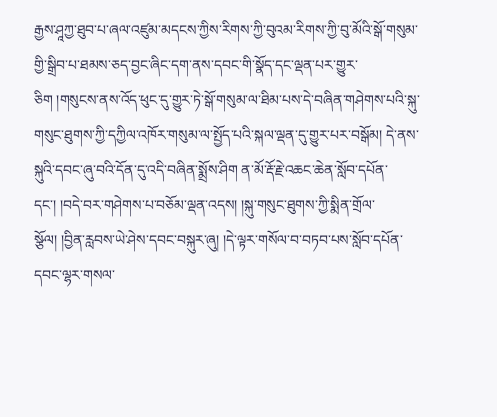རྒྱས་ཤཱཀྱ་ཐུབ་པ་ཞལ་འཛུམ་མདངས་ཀྱིས་རིགས་ཀྱི་བུའམ་རིགས་ཀྱི་བུ་མོའི་སྒོ་གསུམ་གྱི་སྒྲིབ་པ་ཐམས་ཅད་བྱང་ཞིང་དག་ནས་དབང་གི་སྣོད་དང་ལྡན་པར་གྱུར་ཅིག །གསུངས་ནས་འོད་ཕུང་དུ་གྱུར་ཏེ་སྒོ་གསུམ་ལ་ཐིམ་པས་དེ་བཞིན་གཤེགས་པའི་སྐུ་གསུང་ཐུགས་ཀྱི་དཀྱིལ་འཁོར་གསུམ་ལ་སྤྱོད་པའི་སྐལ་ལྡན་དུ་གྱུར་པར་བསྒོམ། དེ་ནས་སྐུའི་དབང་ཞུ་བའི་དོན་དུ་འདི་བཞིན་སྨྲོས་ཤིག ན་མོ་རྡོ་རྗེ་འཆང་ཆེན་སློབ་དཔོན་དང་། །བདེ་བར་གཤེགས་པ་བཅོམ་ལྡན་འདས། །སྐུ་གསུང་ཐུགས་ཀྱི་སྨིན་གྲོལ་སྩོལ། །བྱིན་རླབས་ཡེ་ཤེས་དབང་བསྐུར་ཞུ། །དེ་ལྟར་གསོལ་བ་བཏབ་པས་སློབ་དཔོན་དབང་ལྷར་གསལ་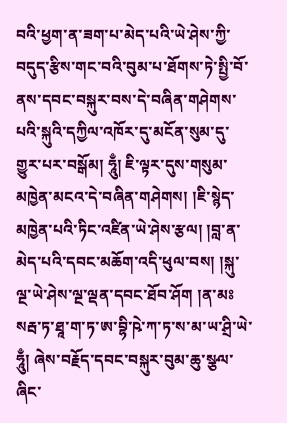བའི་ཕྱག་ན་ཟག་པ་མེད་པའི་ཡེ་ཤེས་ཀྱི་བདུད་རྩིས་གང་བའི་བུམ་པ་ཐོགས་ཏེ་སྤྱི་བོ་ནས་དབང་བསྐུར་བས་དེ་བཞིན་གཤེགས་པའི་སྐུའི་དཀྱིལ་འཁོར་དུ་མངོན་སུམ་དུ་གྱུར་པར་བསྒོམ། ཧཱུྃ། ཇི་ལྟར་དུས་གསུམ་མཁྱེན་མངའ་དེ་བཞིན་གཤེགས། །ཇི་སྙེད་མཁྱེན་པའི་ཏིང་འཛིན་ཡེ་ཤེས་རྩལ། །བླ་ན་མེད་པའི་དབང་མཆོག་འདི་ཕུལ་བས། །སྐུ་ལྔ་ཡེ་ཤེས་ལྔ་ལྡན་དབང་ཐོབ་ཤོག །ན་མཿསརྦ་ཏ་ཐཱ་ག་ཏ་ཨ་བྷི་ཥེ་ཀ་ཏ་ས་མ་ཡ་ཤྲི་ཡེ་ཧཱུྃ། ཞེས་བརྗོད་དབང་བསྐུར་བུམ་ཆུ་སྩལ་ཞིང་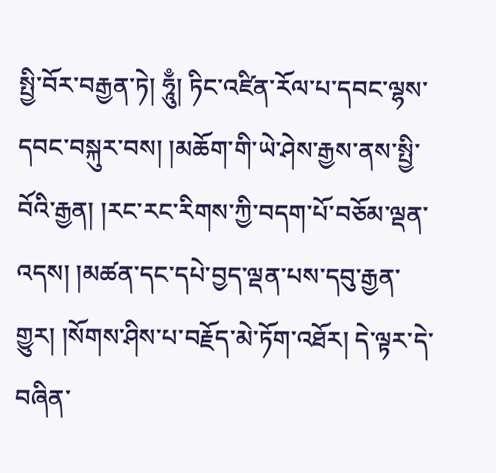སྤྱི་བོར་བརྒྱན་ཏེ། ཧཱུྃ། ཏིང་འཛིན་རོལ་པ་དབང་ལྷས་དབང་བསྐུར་བས། །མཆོག་གི་ཡེ་ཤེས་རྒྱས་ནས་སྤྱི་བོའི་རྒྱན། །རང་རང་རིགས་ཀྱི་བདག་པོ་བཅོམ་ལྡན་འདས། །མཚན་དང་དཔེ་བྱད་ལྡན་པས་དབུ་རྒྱན་གྱུར། །སོགས་ཤིས་པ་བརྗོད་མེ་ཏོག་འཐོར། དེ་ལྟར་དེ་བཞིན་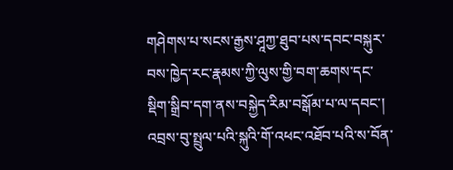གཤེགས་པ་སངས་རྒྱས་ཤཱཀྱ་ཐུབ་པས་དབང་བསྐུར་བས་ཁྱེད་རང་རྣམས་ཀྱི་ལུས་གྱི་བག་ཆགས་དང་སྡིག་སྒྲིབ་དག་ནས་བསྐྱེད་རིམ་བསྒོམ་པ་ལ་དབང་། འབྲས་བུ་སྤྲུལ་པའི་སྐུའི་གོ་འཕང་འཐོབ་པའི་ས་བོན་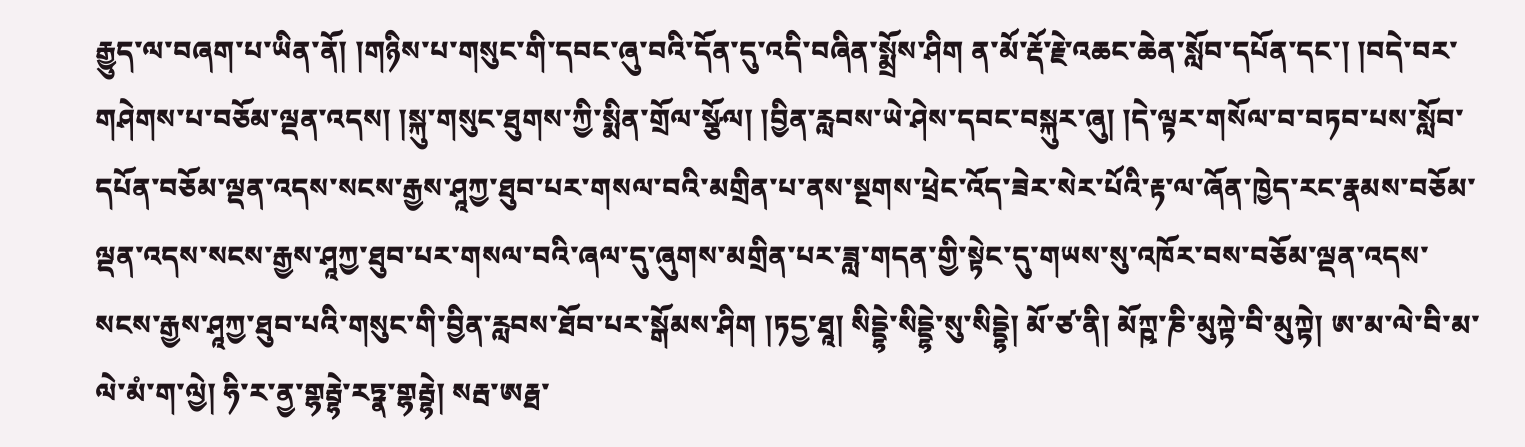རྒྱུད་ལ་བཞག་པ་ཡིན་ནོ། །གཉིས་པ་གསུང་གི་དབང་ཞུ་བའི་དོན་དུ་འདི་བཞིན་སྨྲོས་ཤིག ན་མོ་རྡོ་རྗེ་འཆང་ཆེན་སློབ་དཔོན་དང་། །བདེ་བར་གཤེགས་པ་བཅོམ་ལྡན་འདས། །སྐུ་གསུང་ཐུགས་ཀྱི་སྨིན་གྲོལ་སྩོལ། །བྱིན་རླབས་ཡེ་ཤེས་དབང་བསྐུར་ཞུ། །དེ་ལྟར་གསོལ་བ་བཏབ་པས་སློབ་དཔོན་བཅོམ་ལྡན་འདས་སངས་རྒྱས་ཤཱཀྱ་ཐུབ་པར་གསལ་བའི་མགྲིན་པ་ནས་སྔགས་ཕྲེང་འོད་ཟེར་སེར་པོའི་རྟ་ལ་ཞོན་ཁྱེད་རང་རྣམས་བཅོམ་ལྡན་འདས་སངས་རྒྱས་ཤཱཀྱ་ཐུབ་པར་གསལ་བའི་ཞལ་དུ་ཞུགས་མགྲིན་པར་ཟླ་གདན་གྱི་སྟེང་དུ་གཡས་སུ་འཁོར་བས་བཅོམ་ལྡན་འདས་སངས་རྒྱས་ཤཱཀྱ་ཐུབ་པའི་གསུང་གི་བྱིན་རླབས་ཐོབ་པར་སྒོམས་ཤིག །ཏདྱ་ཐཱ། སིདྡྷེ་སིདྡྷེ་སུ་སིདྡྷེ། མོ་ཙ་ནི། མོཀྵ་ཎི་མུཀྟེ་བི་མུཀྟེ། ཨ་མ་ལེ་བི་མ་ལེ་མཾ་ག་ལྱེ། ཧི་ར་ནྱ་གྷརྦྷེ་རཏྣ་གྷརྦྷེ། སརྦ་ཨརྠ་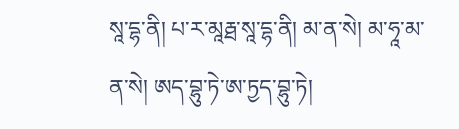སཱ་དྷ་ནི། པ་ར་མཱརྠ་སཱ་དྷ་ནི། མ་ན་སེ། མ་ཧཱ་མ་ན་སེ། ཨད་བྷུ་ཏེ་ཨ་ཏྱད་བྷུ་ཏེ།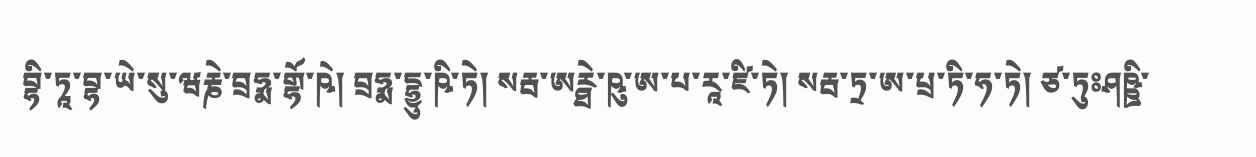བྷི་ཏཱ་བྷ་ཡེ་སུ་ཝརྞེ་བྲཧྨ་གྷོ་ཥེ། བྲཧྨ་དྷྱུ་ཥི་ཏེ། སརྦ་ཨཪྠེ་ཥུ་ཨ་པ་རཱ་ཛི་ཏེ། སརྦ་ཏྲ་ཨ་པྲ་ཏི་ཧ་ཏེ། ཙ་ཏུཿཤཥྛི་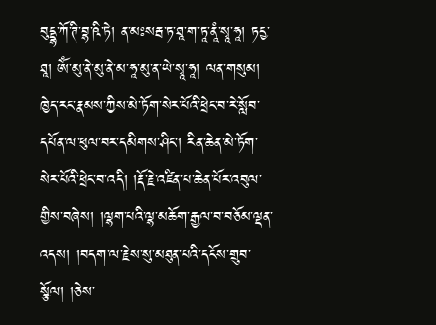བུདྡྷ་ཀོ་ཊི་བྷ་ཥི་ཏེ། ན་མཿསརྦ་ཏ་ཐཱ་ག་ཏཱ་ནཱཾ་སྭཱ་ཧཱ། ཏདྱ་ཐཱ། ཨོཾ་མུ་ནེ་མུ་ནེ་མ་ཧཱ་མུ་ན་ཡེ་སྭཱ་ཧཱ། ལན་གསུམ། ཁྱེད་རང་རྣམས་ཀྱིས་མེ་ཏོག་སེར་པོའི་ཕྲེང་བ་རེ་སློབ་དཔོན་ལ་ཕུལ་བར་དམིགས་ཤིང་། རིན་ཆེན་མེ་ཏོག་སེར་པོའི་ཕྲེང་བ་འདི། །རྡོ་རྗེ་འཛིན་པ་ཆེན་པོར་འབུལ་གྱིས་བཞེས། །ལྷག་པའི་ལྷ་མཆོག་རྒྱལ་བ་བཅོམ་ལྡན་འདས། །བདག་ལ་རྗེས་སུ་མཐུན་པའི་དངོས་གྲུབ་སྩོལ། །ཅེས་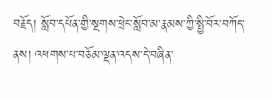བརྗོད། སློབ་དཔོན་གྱི་སྔགས་ཕྲེང་སློབ་མ་རྣམས་ཀྱི་སྤྱི་བོར་བཀོད་ནས། འཕགས་པ་བཅོམ་ལྡན་འདས་དེ་བཞིན་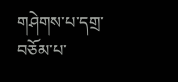གཤེགས་པ་དགྲ་བཅོམ་པ་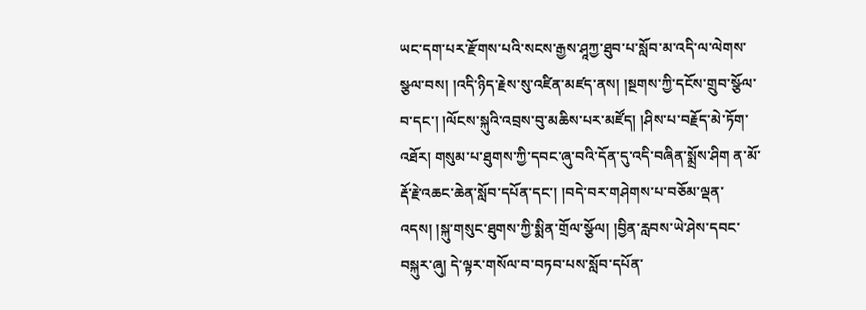ཡང་དག་པར་རྫོགས་པའི་སངས་རྒྱས་ཤཱཀྱ་ཐུབ་པ་སློབ་མ་འདི་ལ་ལེགས་སྩལ་བས། །འདི་ཉིད་རྗེས་སུ་འཛིན་མཛད་ནས། །སྔགས་ཀྱི་དངོས་གྲུབ་སྩོལ་བ་དང་། །ལོངས་སྐུའི་འབྲས་བུ་མཆིས་པར་མཛོད། །ཤིས་པ་བརྗོད་མེ་ཏོག་འཐོར། གསུམ་པ་ཐུགས་ཀྱི་དབང་ཞུ་བའི་དོན་དུ་འདི་བཞིན་སྨྲོས་ཤིག ན་མོ་རྡོ་རྗེ་འཆང་ཆེན་སློབ་དཔོན་དང་། །བདེ་བར་གཤེགས་པ་བཅོམ་ལྡན་འདས། །སྐུ་གསུང་ཐུགས་ཀྱི་སྨིན་གྲོལ་སྩོལ། །བྱིན་རླབས་ཡེ་ཤེས་དབང་བསྐུར་ཞུ། དེ་ལྟར་གསོལ་བ་བཏབ་པས་སློབ་དཔོན་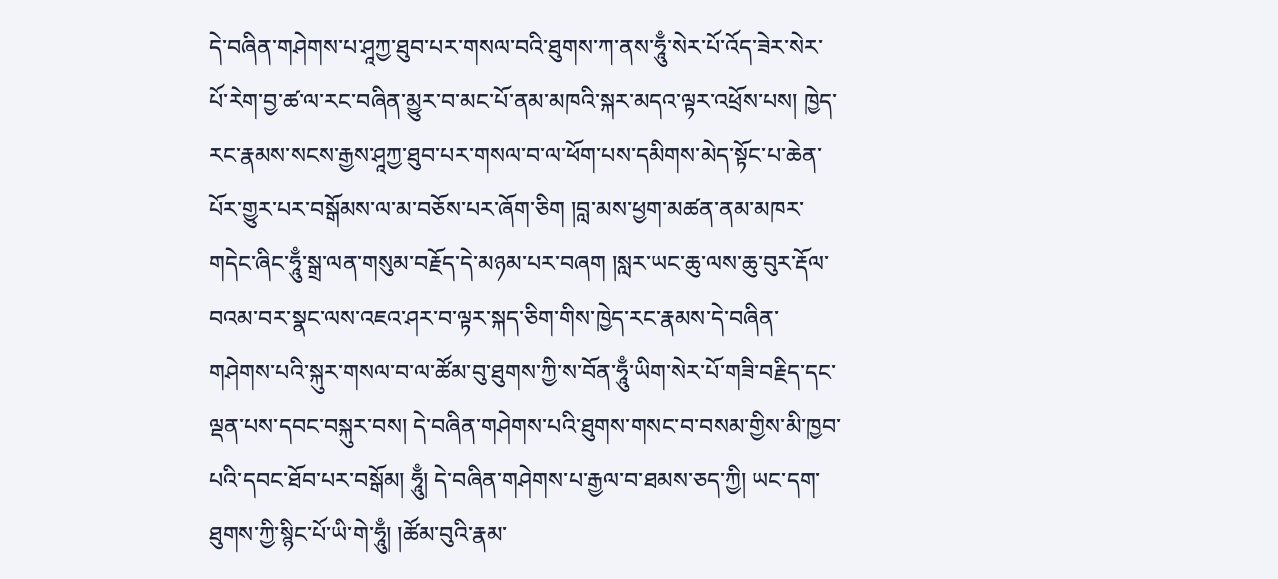དེ་བཞིན་གཤེགས་པ་ཤཱཀྱ་ཐུབ་པར་གསལ་བའི་ཐུགས་ཀ་ནས་ཧཱུྃ་སེར་པོ་འོད་ཟེར་སེར་པོ་རེག་བྱ་ཚ་ལ་རང་བཞིན་མྱུར་བ་མང་པོ་ནམ་མཁའི་སྐར་མདའ་ལྟར་འཕྲོས་པས། ཁྱེད་རང་རྣམས་སངས་རྒྱས་ཤཱཀྱ་ཐུབ་པར་གསལ་བ་ལ་ཕོག་པས་དམིགས་མེད་སྟོང་པ་ཆེན་པོར་གྱུར་པར་བསྒོམས་ལ་མ་བཅོས་པར་ཞོག་ཅིག །བླ་མས་ཕྱག་མཚན་ནམ་མཁར་གདེང་ཞིང་ཧཱུྃ་སྒྲ་ལན་གསུམ་བརྗོད་དེ་མཉམ་པར་བཞག །སླར་ཡང་ཆུ་ལས་ཆུ་བུར་རྡོལ་བའམ་བར་སྣང་ལས་འཇའ་ཤར་བ་ལྟར་སྐད་ཅིག་གིས་ཁྱེད་རང་རྣམས་དེ་བཞིན་གཤེགས་པའི་སྐུར་གསལ་བ་ལ་ཚོམ་བུ་ཐུགས་ཀྱི་ས་བོན་ཧཱུྃ་ཡིག་སེར་པོ་གཟི་བརྗིད་དང་ལྡན་པས་དབང་བསྐུར་བས། དེ་བཞིན་གཤེགས་པའི་ཐུགས་གསང་བ་བསམ་གྱིས་མི་ཁྱབ་པའི་དབང་ཐོབ་པར་བསྒོམ། ཧཱུྃ། དེ་བཞིན་གཤེགས་པ་རྒྱལ་བ་ཐམས་ཅད་ཀྱི། ཡང་དག་ཐུགས་ཀྱི་སྙིང་པོ་ཡི་གེ་ཧཱུྃ། །ཚོམ་བུའི་རྣམ་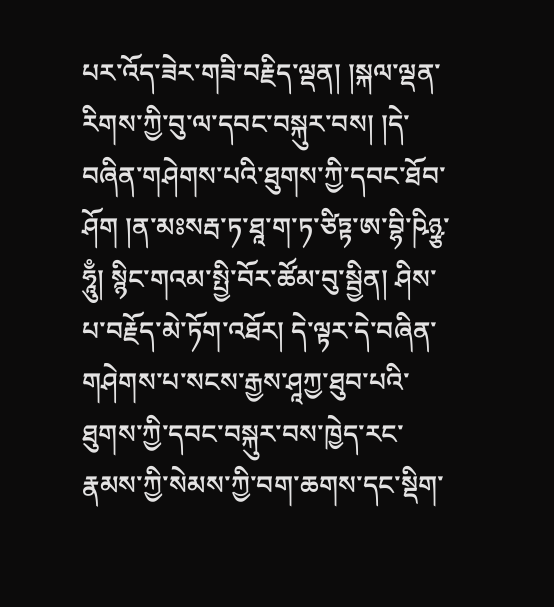པར་འོད་ཟེར་གཟི་བརྗིད་ལྡན། །སྐལ་ལྡན་རིགས་ཀྱི་བུ་ལ་དབང་བསྐུར་བས། །དེ་བཞིན་གཤེགས་པའི་ཐུགས་ཀྱི་དབང་ཐོབ་ཤོག །ན་མཿསརྦ་ཏ་ཐཱ་ག་ཏ་ཙིཏྟ་ཨ་བྷི་ཥིཉྩ་ཧཱུྃ། སྙིང་གའམ་སྤྱི་བོར་ཚོམ་བུ་སྦྱིན། ཤིས་པ་བརྗོད་མེ་ཏོག་འཐོར། དེ་ལྟར་དེ་བཞིན་གཤེགས་པ་སངས་རྒྱས་ཤཱཀྱ་ཐུབ་པའི་ཐུགས་ཀྱི་དབང་བསྐུར་བས་ཁྱེད་རང་རྣམས་ཀྱི་སེམས་ཀྱི་བག་ཆགས་དང་སྡིག་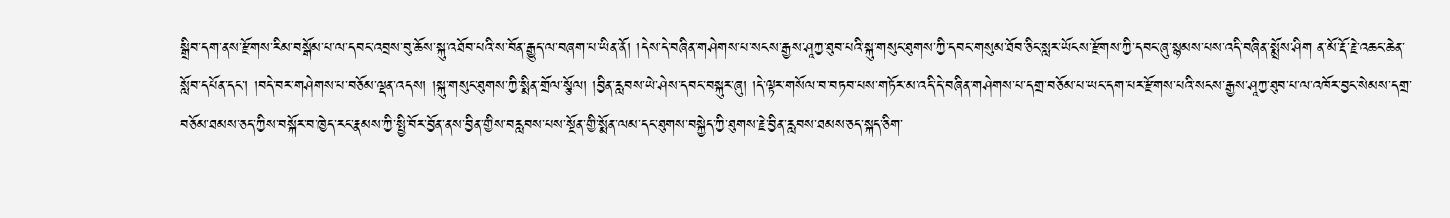སྒྲིབ་དག་ནས་རྫོགས་རིམ་བསྒོམ་པ་ལ་དབང་འབྲས་བུ་ཆོས་སྐུ་འཐོབ་པའི་ས་བོན་རྒྱུད་ལ་བཞག་པ་ཡིན་ནོ། །དེས་དེ་བཞིན་གཤེགས་པ་སངས་རྒྱས་ཤཱཀྱ་ཐུབ་པའི་སྐུ་གསུང་ཐུགས་ཀྱི་དབང་གསུམ་ཐོབ་ཅིང་སླར་ཡོངས་རྫོགས་ཀྱི་དབང་ཞུ་སྙམས་པས་འདི་བཞིན་སྨྲོས་ཤིག ན་མོ་རྡོ་རྗེ་འཆང་ཆེན་སློབ་དཔོན་དང་། །བདེ་བར་གཤེགས་པ་བཅོམ་ལྡན་འདས། །སྐུ་གསུང་ཐུགས་ཀྱི་སྨིན་གྲོལ་སྩོལ། །བྱིན་རླབས་ཡེ་ཤེས་དབང་བསྐུར་ཞུ། །དེ་ལྟར་གསོལ་བ་བཏབ་པས་གཏོར་མ་འདི་དེ་བཞིན་གཤེགས་པ་དགྲ་བཅོམ་པ་ཡང་དག་པར་རྫོགས་པའི་སངས་རྒྱས་ཤཱཀྱ་ཐུབ་པ་ལ་འཁོར་བྱང་སེམས་དགྲ་བཅོམ་ཐམས་ཅད་ཀྱིས་བསྐོར་བ་ཁྱེད་རང་རྣམས་ཀྱི་སྤྱི་བོར་བྱོན་ནས་བྱིན་གྱིས་བརླབས་པས་སྔོན་གྱི་སྨོན་ལམ་དང་ཐུགས་བསྐྱེད་ཀྱི་ཐུགས་རྗེ་བྱིན་རླབས་ཐམས་ཅད་སྐད་ཅིག་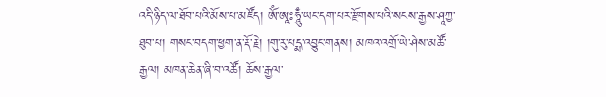འདི་ཉིད་ལ་ཐོབ་པའི་མོས་པ་མཛོད། ཨོཾ་ཨཱཿཧཱུྃ་ཡང་དག་པར་རྫོགས་པའི་སངས་རྒྱས་ཤཱཀྱ་ཐུབ་པ། གསང་བདག་ཕྱག་ན་རྡོ་རྗེ། །གུ་རུ་པདྨ་འབྱུང་གནས། མཁའ་འགྲོ་ཡེ་ཤེས་མཚོ་རྒྱལ། མཁན་ཆེན་ཞི་བ་འཚོ། ཆོས་རྒྱལ་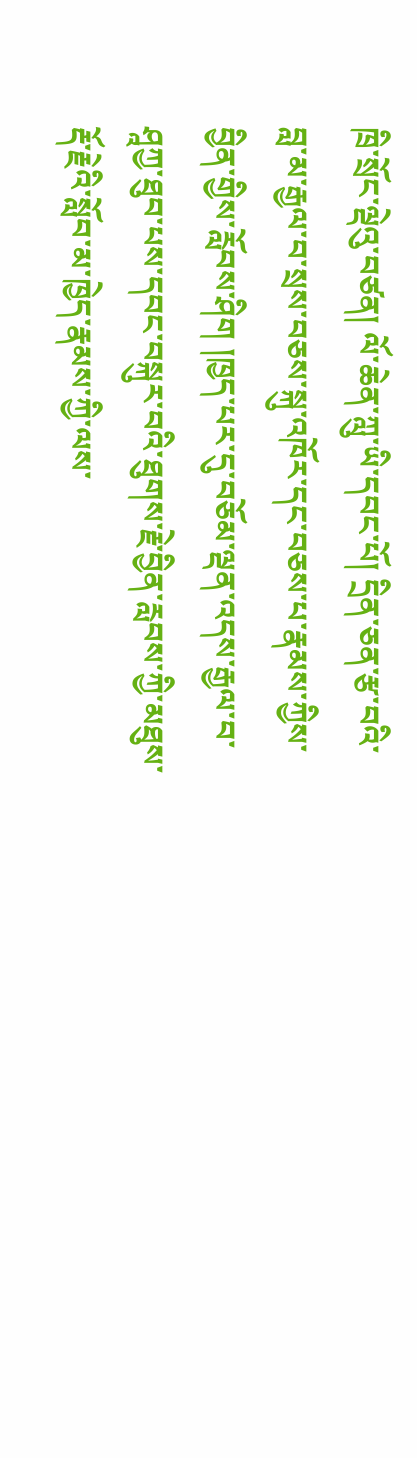ཁྲི་སྲོང་ལྡེའུ་བཙན། ལོ་ཆེན་ཀླུ་ཡི་དབང་པོ། དྲིན་ཅན་རྩ་བའི་བླ་མ་རྒྱལ་བ་སྲས་བཅས་སྐུ་འཁོར་དང་བཅས་པ་རྣམས་ཀྱིས་བྱིན་གྱིས་རློབས་ཤིག །ཁྱད་པར་དུ་བཅོམ་ལྡན་འདས་རྒྱལ་བ་ཤཱཀྱ་ཐུབ་པས་དབང་བསྐུར་བའི་ཐུགས་རྗེ་བྱིན་རླབས་ཀྱི་མཐུས་རྡོ་རྗེའི་སློབ་མ་ཁྱེད་རྣམས་ཀྱི་ལས་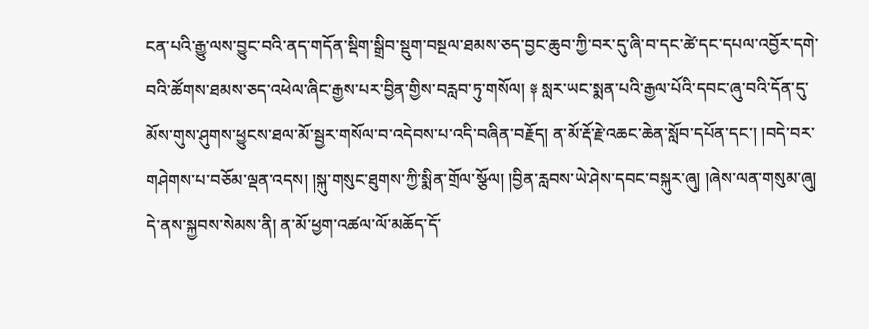ངན་པའི་རྒྱུ་ལས་བྱུང་བའི་ནད་གདོན་སྡིག་སྒྲིབ་སྡུག་བསྔལ་ཐམས་ཅད་བྱང་ཆུབ་ཀྱི་བར་དུ་ཞི་བ་དང་ཚེ་དང་དཔལ་འབྱོར་དགེ་བའི་ཚོགས་ཐམས་ཅད་འཕེལ་ཞིང་རྒྱས་པར་བྱིན་གྱིས་བརླབ་ཏུ་གསོལ། ༈ སླར་ཡང་སྨན་པའི་རྒྱལ་པོའི་དབང་ཞུ་བའི་དོན་དུ་མོས་གུས་ཤུགས་ཕྱུངས་ཐལ་མོ་སྦྱར་གསོལ་བ་འདེབས་པ་འདི་བཞིན་བརྗོད། ན་མོ་རྡོ་རྗེ་འཆང་ཆེན་སློབ་དཔོན་དང་། །བདེ་བར་གཤེགས་པ་བཅོམ་ལྡན་འདས། །སྐུ་གསུང་ཐུགས་ཀྱི་སྨིན་གྲོལ་སྩོལ། །བྱིན་རླབས་ཡེ་ཤེས་དབང་བསྐུར་ཞུ། །ཞེས་ལན་གསུམ་ཞུ། དེ་ནས་སྐྱབས་སེམས་ནི། ན་མོ་ཕྱག་འཚལ་ལོ་མཆོད་དོ་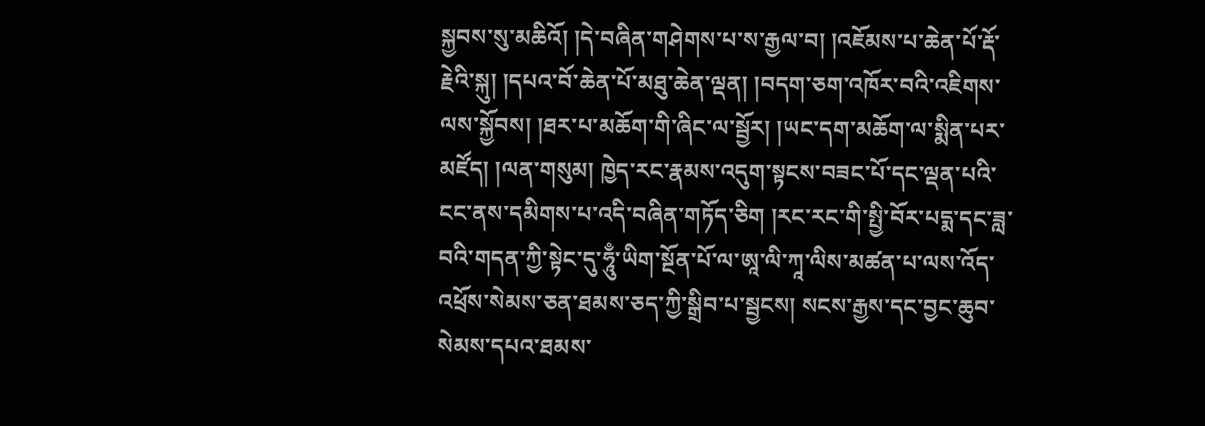སྐྱབས་སུ་མཆིའོ། །དེ་བཞིན་གཤེགས་པ་ས་རྒྱལ་བ། །འཇོམས་པ་ཆེན་པོ་རྡོ་རྗེའི་སྐུ། །དཔའ་བོ་ཆེན་པོ་མཐུ་ཆེན་ལྡན། །བདག་ཅག་འཁོར་བའི་འཇིགས་ལས་སྐྱོབས། །ཐར་པ་མཆོག་གི་ཞིང་ལ་སྦྱོར། །ཡང་དག་མཆོག་ལ་སྨིན་པར་མཛོད། །ལན་གསུམ། ཁྱེད་རང་རྣམས་འདུག་སྟངས་བཟང་པོ་དང་ལྡན་པའི་ངང་ནས་དམིགས་པ་འདི་བཞིན་གཏོད་ཅིག །རང་རང་གི་སྤྱི་བོར་པདྨ་དང་ཟླ་བའི་གདན་ཀྱི་སྟེང་དུ་ཧཱུྃ་ཡིག་སྔོན་པོ་ལ་ཨཱ་ལི་ཀཱ་ལིས་མཚན་པ་ལས་འོད་འཕྲོས་སེམས་ཅན་ཐམས་ཅད་ཀྱི་སྒྲིབ་པ་སྦྱངས། སངས་རྒྱས་དང་བྱང་ཆུབ་སེམས་དཔའ་ཐམས་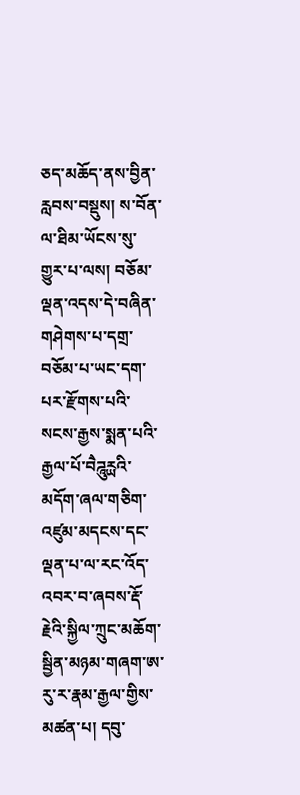ཅད་མཆོད་ནས་བྱིན་རླབས་བསྡུས། ས་བོན་ལ་ཐིམ་ཡོངས་སུ་གྱུར་པ་ལས། བཅོམ་ལྡན་འདས་དེ་བཞིན་གཤེགས་པ་དགྲ་བཅོམ་པ་ཡང་དག་པར་རྫོགས་པའི་སངས་རྒྱས་སྨན་པའི་རྒྱལ་པོ་བཻཌཱུཪྻའི་མདོག་ཞལ་གཅིག་འཛུམ་མདངས་དང་ལྡན་པ་ལ་རང་འོད་འབར་བ་ཞབས་རྡོ་རྗེའི་སྐྱིལ་ཀྲུང་མཆོག་སྦྱིན་མཉམ་གཞག་ཨ་རུ་ར་རྣམ་རྒྱལ་གྱིས་མཚན་པ། དབུ་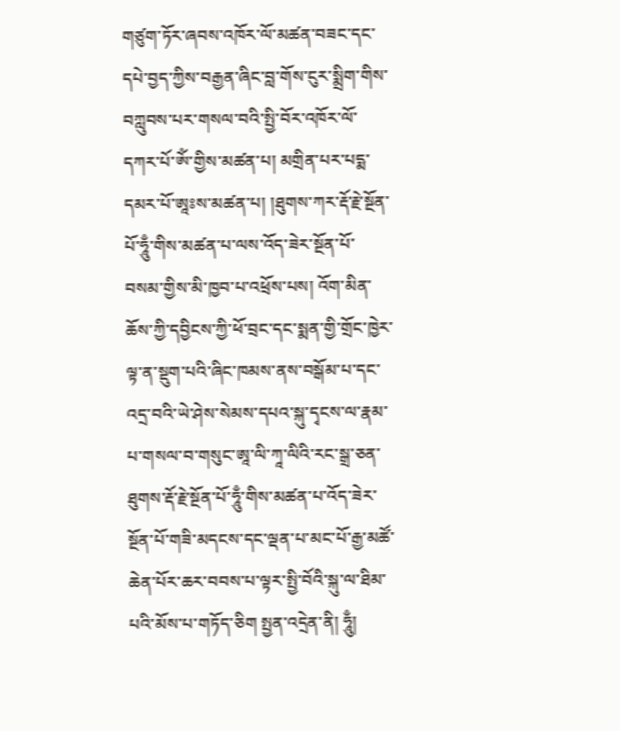གཙུག་ཏོར་ཞབས་འཁོར་ལོ་མཚན་བཟང་དང་དཔེ་བྱད་ཀྱིས་བརྒྱན་ཞིང་བླ་གོས་ངུར་སྨྲིག་གིས་བཀླུབས་པར་གསལ་བའི་སྤྱི་བོར་འཁོར་ལོ་དཀར་པོ་ཨོཾ་གྱིས་མཚན་པ། མགྲིན་པར་པདྨ་དམར་པོ་ཨཱཿས་མཚན་པ། །ཐུགས་ཀར་རྡོ་རྗེ་སྔོན་པོ་ཧཱུྃ་གིས་མཚན་པ་ལས་འོད་ཟེར་སྔོན་པོ་བསམ་གྱིས་མི་ཁྱབ་པ་འཕྲོས་པས། འོག་མིན་ཆོས་ཀྱི་དབྱིངས་ཀྱི་ཕོ་བྲང་དང་སྨན་གྱི་གྲོང་ཁྱེར་ལྟ་ན་སྡུག་པའི་ཞིང་ཁམས་ནས་བསྒོམ་པ་དང་འདྲ་བའི་ཡེ་ཤེས་སེམས་དཔའ་སྐུ་དྭངས་ལ་རྣམ་པ་གསལ་བ་གསུང་ཨཱ་ལི་ཀཱ་ལིའི་རང་སྒྲ་ཅན་ཐུགས་རྡོ་རྗེ་སྔོན་པོ་ཧཱུྃ་གིས་མཚན་པ་འོད་ཟེར་སྔོན་པོ་གཟི་མདངས་དང་ལྡན་པ་མང་པོ་རྒྱ་མཚོ་ཆེན་པོར་ཆར་བབས་པ་ལྟར་སྤྱི་བོའི་སྐུ་ལ་ཐིམ་པའི་མོས་པ་གཏོད་ཅིག སྤྱན་འདྲེན་ནི། ཧཱུྃ།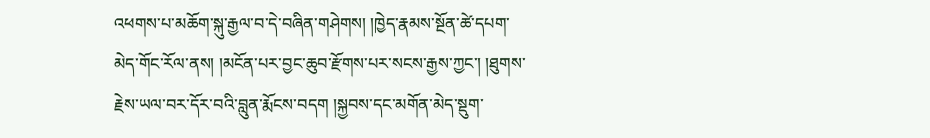འཕགས་པ་མཆོག་སྐུ་རྒྱལ་བ་དེ་བཞིན་གཤེགས། །ཁྱེད་རྣམས་སྔོན་ཚེ་དཔག་མེད་གོང་རོལ་ནས། །མངོན་པར་བྱང་ཆུབ་རྫོགས་པར་སངས་རྒྱས་ཀྱང་། །ཐུགས་རྗེས་ཡལ་བར་དོར་བའི་བླུན་རྨོངས་བདག །སྐྱབས་དང་མགོན་མེད་སྡུག་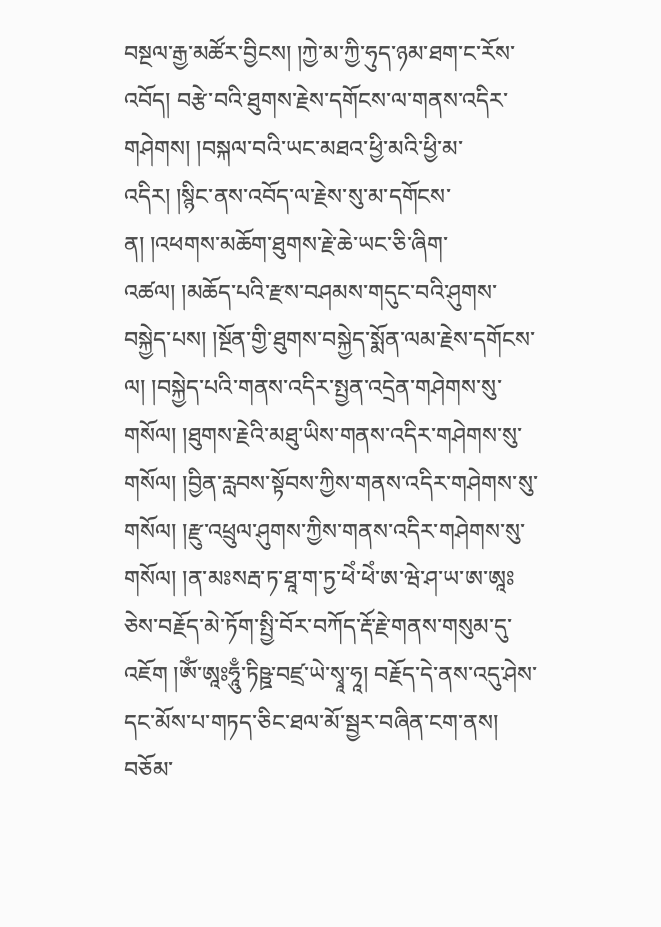བསྔལ་རྒྱ་མཚོར་བྱིངས། །ཀྱེ་མ་ཀྱི་ཧུད་ཉམ་ཐག་ང་རོས་འབོད། བརྩེ་བའི་ཐུགས་རྗེས་དགོངས་ལ་གནས་འདིར་གཤེགས། །བསྐལ་བའི་ཡང་མཐའ་ཕྱི་མའི་ཕྱི་མ་འདིར། །སྙིང་ནས་འབོད་ལ་རྗེས་སུ་མ་དགོངས་ན། །འཕགས་མཆོག་ཐུགས་རྗེ་ཆེ་ཡང་ཅི་ཞིག་འཚལ། །མཆོད་པའི་རྫས་བཤམས་གདུང་བའི་ཤུགས་བསྐྱེད་པས། །སྔོན་གྱི་ཐུགས་བསྐྱེད་སྨོན་ལམ་རྗེས་དགོངས་ལ། །བསྐྱེད་པའི་གནས་འདིར་སྤྱན་འདྲེན་གཤེགས་སུ་གསོལ། །ཐུགས་རྗེའི་མཐུ་ཡིས་གནས་འདིར་གཤེགས་སུ་གསོལ། །བྱིན་རླབས་སྟོབས་ཀྱིས་གནས་འདིར་གཤེགས་སུ་གསོལ། །རྫུ་འཕྲུལ་ཤུགས་ཀྱིས་གནས་འདིར་གཤེགས་སུ་གསོལ། །ན་མཿསརྦ་ཏ་ཐཱ་ག་ཏྱ་ཕེཾ་ཕེཾ་ཨ་ཝེ་ཤ་ཡ་ཨ་ཨཱཿ ཅེས་བརྗོད་མེ་ཏོག་སྤྱི་བོར་བཀོད་རྡོ་རྗེ་གནས་གསུམ་དུ་འཇོག །ཨོཾ་ཨཱཿཧཱུྃ་ཏིཥྛ་བཛྲ་ཡེ་སྭཱ་ཧཱ། བརྗོད་དེ་ནས་འདུ་ཤེས་དང་མོས་པ་གཏད་ཅིང་ཐལ་མོ་སྦྱར་བཞིན་ངག་ནས། བཅོམ་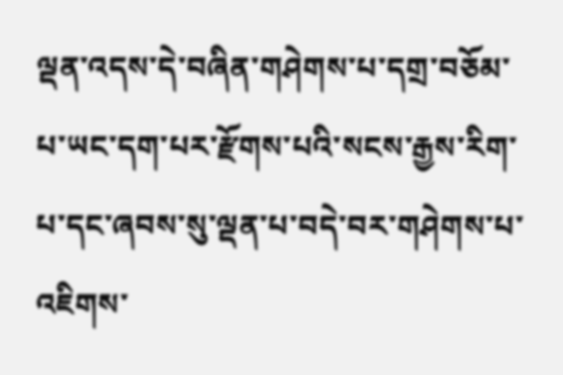ལྡན་འདས་དེ་བཞིན་གཤེགས་པ་དགྲ་བཅོམ་པ་ཡང་དག་པར་རྫོགས་པའི་སངས་རྒྱས་རིག་པ་དང་ཞབས་སུ་ལྡན་པ་བདེ་བར་གཤེགས་པ་འཇིགས་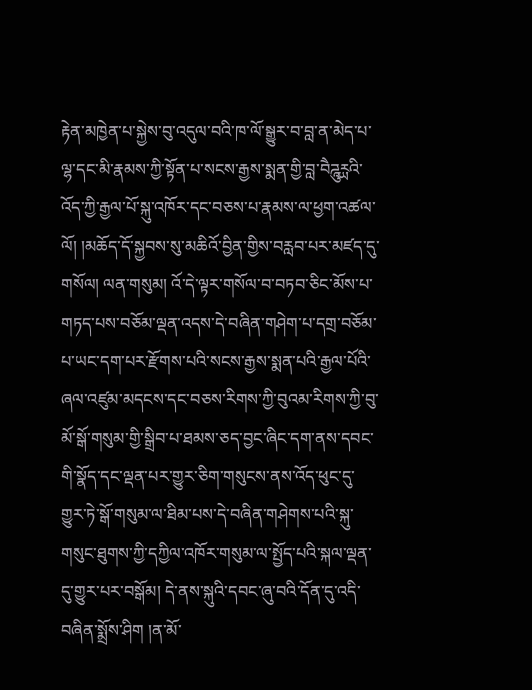རྟེན་མཁྱེན་པ་སྐྱེས་བུ་འདུལ་བའི་ཁ་ལོ་སྒྱུར་བ་བླ་ན་མེད་པ་ལྷ་དང་མི་རྣམས་ཀྱི་སྟོན་པ་སངས་རྒྱས་སྨན་གྱི་བླ་བཻཌཱུཪྻའི་འོད་ཀྱི་རྒྱལ་པོ་སྐུ་འཁོར་དང་བཅས་པ་རྣམས་ལ་ཕྱག་འཚལ་ལོ། །མཆོད་དོ་སྐྱབས་སུ་མཆིའོ་བྱིན་གྱིས་བརླབ་པར་མཛད་དུ་གསོལ། ལན་གསུམ། འོ་དེ་ལྟར་གསོལ་བ་བཏབ་ཅིང་མོས་པ་གཏད་པས་བཅོམ་ལྡན་འདས་དེ་བཞིན་གཤེག་པ་དགྲ་བཅོམ་པ་ཡང་དག་པར་རྫོགས་པའི་སངས་རྒྱས་སྨན་པའི་རྒྱལ་པོའི་ཞལ་འཛུམ་མདངས་དང་བཅས་རིགས་ཀྱི་བུའམ་རིགས་ཀྱི་བུ་མོ་སྒོ་གསུམ་གྱི་སྒྲིབ་པ་ཐམས་ཅད་བྱང་ཞིང་དག་ནས་དབང་གི་སྣོད་དང་ལྡན་པར་གྱུར་ཅིག་གསུངས་ནས་འོད་ཕུང་དུ་གྱུར་ཏེ་སྒོ་གསུམ་ལ་ཐིམ་པས་དེ་བཞིན་གཤེགས་པའི་སྐུ་གསུང་ཐུགས་ཀྱི་དཀྱིལ་འཁོར་གསུམ་ལ་སྤྱོད་པའི་སྐལ་ལྡན་དུ་གྱུར་པར་བསྒོམ། དེ་ནས་སྐུའི་དབང་ཞུ་བའི་དོན་དུ་འདི་བཞིན་སྨྲོས་ཤིག །ན་མོ་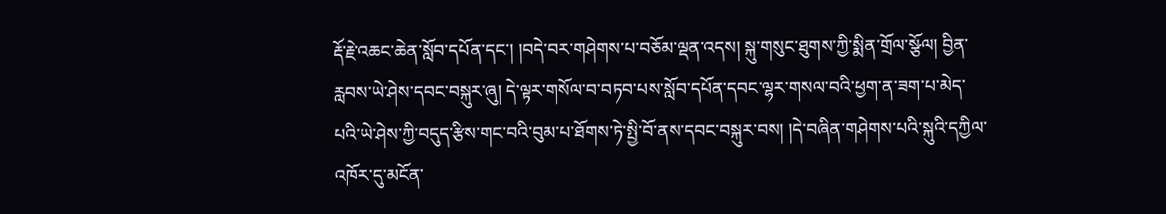རྡོ་རྗེ་འཆང་ཆེན་སློབ་དཔོན་དང་། །བདེ་བར་གཤེགས་པ་བཅོམ་ལྡན་འདས། སྐུ་གསུང་ཐུགས་ཀྱི་སྨིན་གྲོལ་སྩོལ། བྱིན་རླབས་ཡེ་ཤེས་དབང་བསྐུར་ཞུ། དེ་ལྟར་གསོལ་བ་བཏབ་པས་སློབ་དཔོན་དབང་ལྷར་གསལ་བའི་ཕྱག་ན་ཟག་པ་མེད་པའི་ཡེ་ཤེས་ཀྱི་བདུད་རྩིས་གང་བའི་བུམ་པ་ཐོགས་ཏེ་སྤྱི་བོ་ནས་དབང་བསྐུར་བས། །དེ་བཞིན་གཤེགས་པའི་སྐུའི་དཀྱིལ་འཁོར་དུ་མངོན་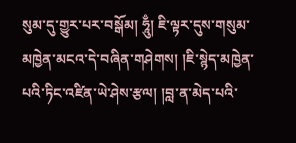སུམ་དུ་གྱུར་པར་བསྒོམ། ཧཱུྃ། ཇི་ལྟར་དུས་གསུམ་མཁྱེན་མངའ་དེ་བཞིན་གཤེགས། །ཇི་སྙེད་མཁྱེན་པའི་ཏིང་འཛིན་ཡེ་ཤེས་རྩལ། །བླ་ན་མེད་པའི་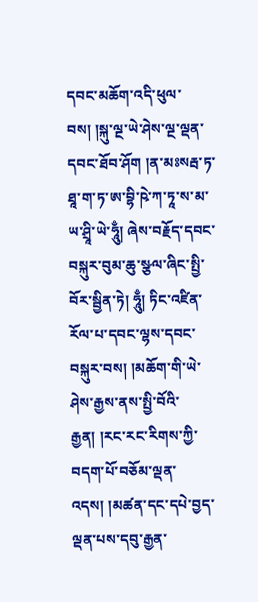དབང་མཆོག་འདི་ཕུལ་བས། །སྐུ་ལྔ་ཡེ་ཤེས་ལྔ་ལྡན་དབང་ཐོབ་ཤོག །ན་མཿསརྦ་ཏ་ཐཱ་ག་ཏ་ཨ་བྷི་ཥེ་ཀ་ཏཱ་ས་མ་ཡ་ཤྲཱི་ཡེ་ཧཱུྃ། ཞེས་བརྗོད་དབང་བསྐུར་བུམ་ཆུ་སྩལ་ཞིང་སྤྱི་བོར་སྦྱིན་ཏེ། ཧཱུྃ། ཏིང་འཛིན་རོལ་པ་དབང་ལྷས་དབང་བསྐུར་བས། །མཆོག་གི་ཡེ་ཤེས་རྒྱས་ནས་སྤྱི་བོའི་རྒྱན། །རང་རང་རིགས་ཀྱི་བདག་པོ་བཅོམ་ལྡན་འདས། །མཚན་དང་དཔེ་བྱད་ལྡན་པས་དབུ་རྒྱན་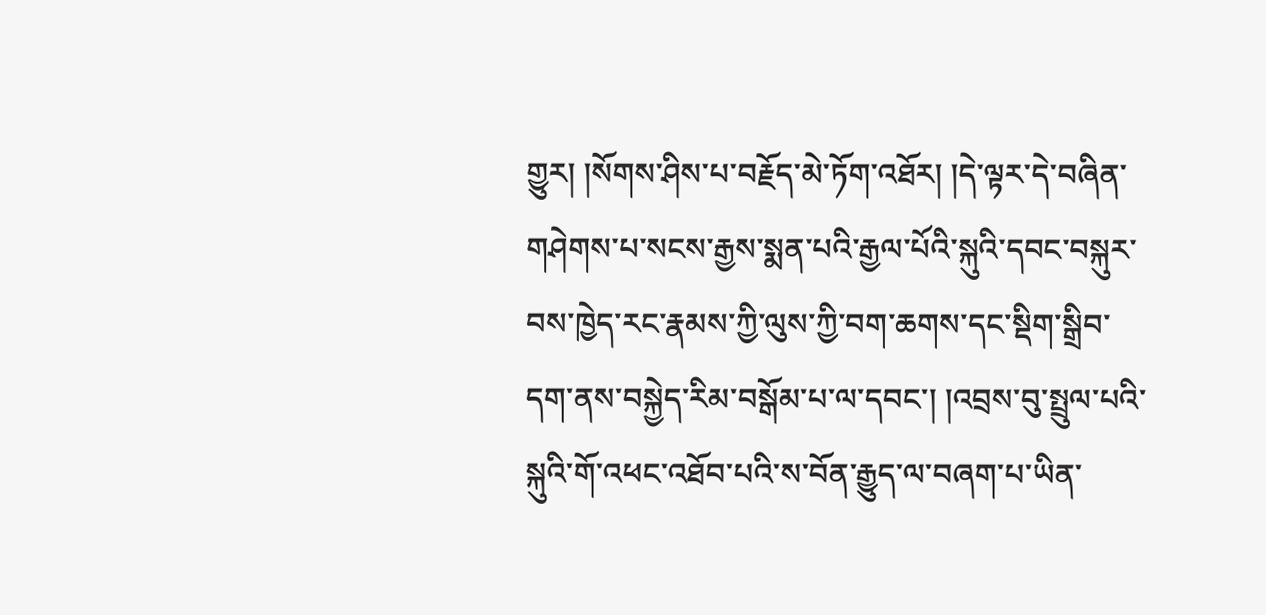གྱུར། །སོགས་ཤིས་པ་བརྗོད་མེ་ཏོག་འཐོར། །དེ་ལྟར་དེ་བཞིན་གཤེགས་པ་སངས་རྒྱས་སྨན་པའི་རྒྱལ་པོའི་སྐུའི་དབང་བསྐུར་བས་ཁྱེད་རང་རྣམས་ཀྱི་ལུས་ཀྱི་བག་ཆགས་དང་སྡིག་སྒྲིབ་དག་ནས་བསྐྱེད་རིམ་བསྒོམ་པ་ལ་དབང་། །འབྲས་བུ་སྤྲུལ་པའི་སྐུའི་གོ་འཕང་འཐོབ་པའི་ས་བོན་རྒྱུད་ལ་བཞག་པ་ཡིན་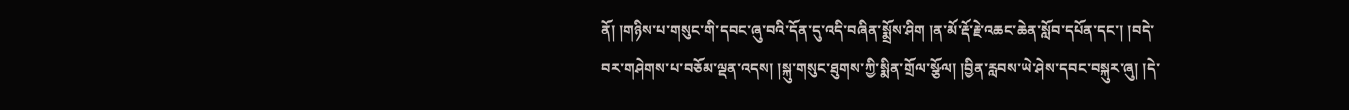ནོ། །གཉིས་པ་གསུང་གི་དབང་ཞུ་བའི་དོན་དུ་འདི་བཞིན་སྨྲོས་ཤིག །ན་མོ་རྡོ་རྗེ་འཆང་ཆེན་སློབ་དཔོན་དང་། །བདེ་བར་གཤེགས་པ་བཅོམ་ལྡན་འདས། །སྐུ་གསུང་ཐུགས་ཀྱི་སྨིན་གྲོལ་སྩོལ། །བྱིན་རླབས་ཡེ་ཤེས་དབང་བསྐུར་ཞུ། །དེ་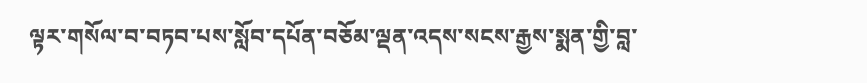ལྟར་གསོལ་བ་བཏབ་པས་སློབ་དཔོན་བཅོམ་ལྡན་འདས་སངས་རྒྱས་སྨན་གྱི་བླ་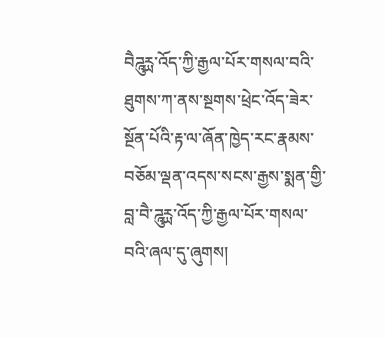བཻཌཱུཪྻ་འོད་ཀྱི་རྒྱལ་པོར་གསལ་བའི་ཐུགས་ཀ་ནས་སྔགས་ཕྲེང་འོད་ཟེར་སྔོན་པོའི་རྟ་ལ་ཞོན་ཁྱེད་རང་རྣམས་བཅོམ་ལྡན་འདས་སངས་རྒྱས་སྨན་གྱི་བླ་བཻ་ཌཱུཪྻ་འོད་ཀྱི་རྒྱལ་པོར་གསལ་བའི་ཞལ་དུ་ཞུགས།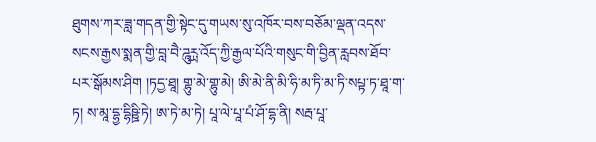ཐུགས་ཀར་ཟླ་གདན་གྱི་སྟེང་དུ་གཡས་སུ་འཁོར་བས་བཅོམ་ལྡན་འདས་སངས་རྒྱས་སྨན་གྱི་བླ་བཻ་ཌཱུཪྻ་འོད་ཀྱི་རྒྱལ་པོའི་གསུང་གི་བྱིན་རླབས་ཐོབ་པར་སྒོམས་ཤིག །ཏདྱ་ཐཱ། གྷུ་མེ་གྷུ་མེ། ཨི་མེ་ནི་མི་ཧི་མ་ཏི་མ་ཏི་སཔྟ་ཏ་ཐཱ་ག་ཏ། ས་མཱ་དྷྱ་དྷིཥྛི་ཏེ། ཨ་ཏེ་མ་ཏེ། པཱ་ལེ་པཱ་པཾ་ཤོ་དྷ་ནི། སརྦ་པཱ་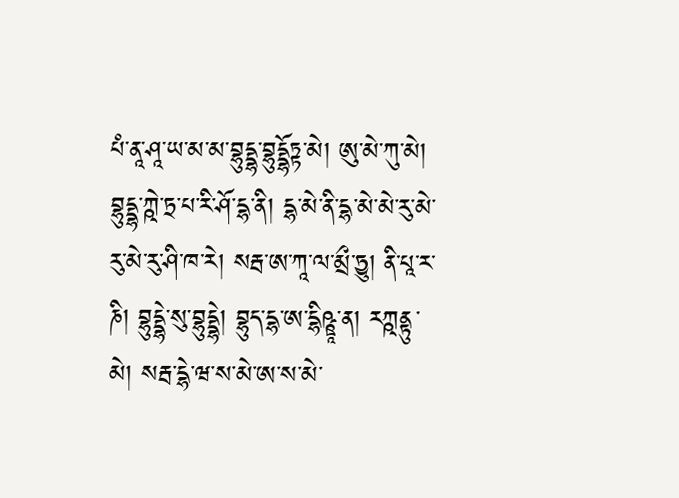པཾ་ནཱ་ཤཱ་ཡ་མ་མ་བྷུདྡྷ་བྷུདྡྷོཏྟ་མེ། ཨུ་མེ་ཀུ་མེ། བྷུདྡྷ་ཀྵེ་ཏྲ་པ་རི་ཤོ་དྷ་ནི། དྷ་མེ་ནི་དྷ་མེ་མེ་རུ་མེ་རུ་མེ་རུ་ཤི་ཁ་རེ། སརྦ་ཨ་ཀཱ་ལ་མྲྀ་ཏྱུ། ནི་པཱ་ར་ཎི། བྷུདྡྷེ་སུ་བྷུདྡྷེ། བྷུད་དྷ་ཨ་དྷིཥྛཱ་ན། རཀྵནྟུ་མེ། སརྦ་དྷེ་ཝ་ས་མེ་ཨ་ས་མེ་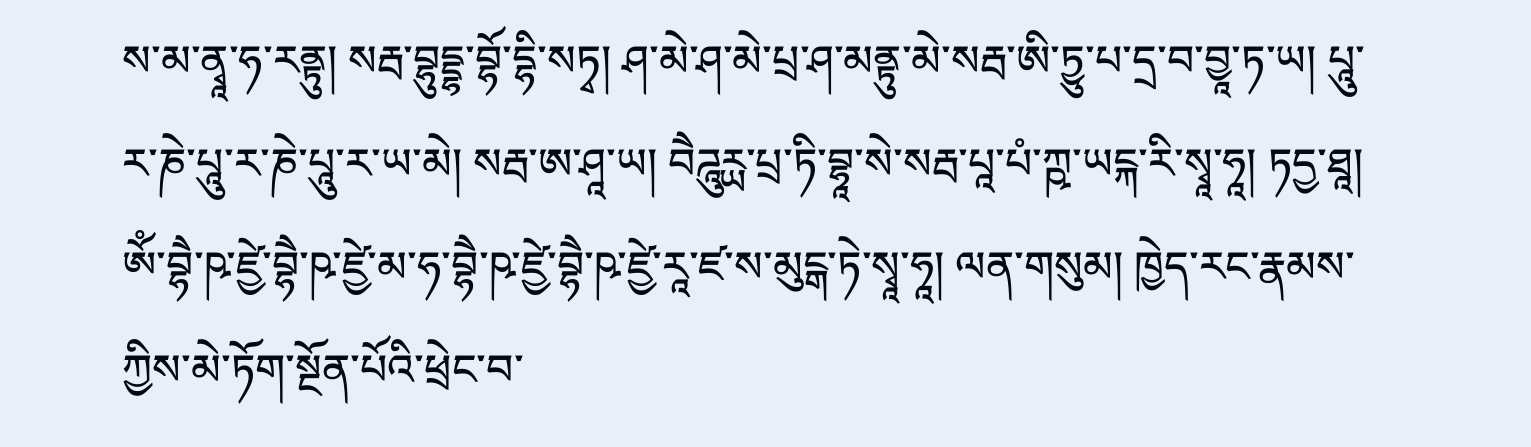ས་མ་ནྭཱ་ཧ་རནྟུ། སརྦ་བྷུདྡྷ་བྷོ་དྷི་སཏྭ། ཤ་མེ་ཤ་མེ་པྲ་ཤ་མནྟུ་མེ་སརྦ་ཨི་ཏྱུ་པ་དྲ་བ་བྱཱ་ཏ་ཡ། པཱུ་ར་ཎེ་པཱུ་ར་ཎེ་པཱུ་ར་ཡ་མེ། སརྦ་ཨ་ཤཱ་ཡ། བཻཌཱུཪྻ་པྲ་ཏི་བྷཱ་སེ་སརྦ་པཱ་པཾ་ཀྵ་ཡངྐ་རི་སྭཱ་ཧཱ། ཏདྱ་ཐཱ། ཨོཾ་བྷཻ་ཥ་ཛྱེ་བྷཻ་ཥ་ཛྱེ་མ་ཧ་བྷཻ་ཥ་ཛྱེ་བྷཻ་ཥ་ཛྱེ་རཱ་ཛ་ས་མུངྒ་ཏེ་སྭཱ་ཧཱ། ལན་གསུམ། ཁྱེད་རང་རྣམས་ཀྱིས་མེ་ཏོག་སྔོན་པོའི་ཕྲེང་བ་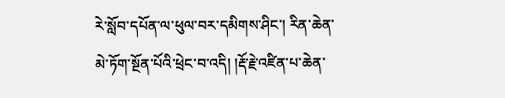རེ་སློབ་དཔོན་ལ་ཕུལ་བར་དམིགས་ཤིང་། རིན་ཆེན་མེ་ཏོག་སྔོན་པོའི་ཕྲེང་བ་འདི། །རྡོ་རྗེ་འཛིན་པ་ཆེན་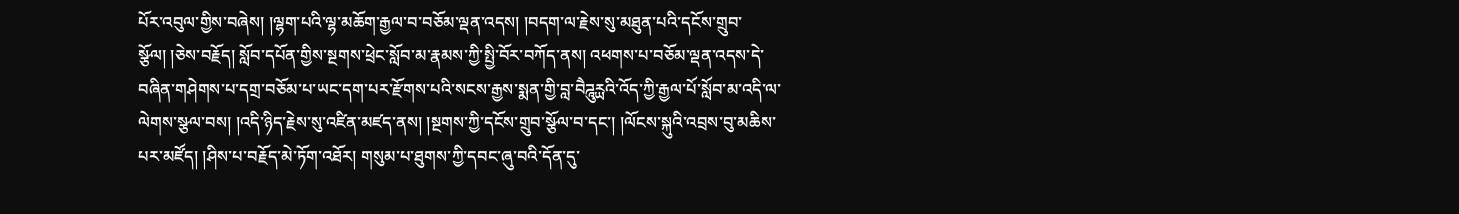པོར་འབུལ་གྱིས་བཞེས། །ལྷག་པའི་ལྷ་མཆོག་རྒྱལ་བ་བཅོམ་ལྡན་འདས། །བདག་ལ་རྗེས་སུ་མཐུན་པའི་དངོས་གྲུབ་སྩོལ། །ཅེས་བརྗོད། སློབ་དཔོན་གྱིས་སྔགས་ཕྲེང་སློབ་མ་རྣམས་ཀྱི་སྤྱི་བོར་བཀོད་ནས། འཕགས་པ་བཅོམ་ལྡན་འདས་དེ་བཞིན་གཤེགས་པ་དགྲ་བཅོམ་པ་ཡང་དག་པར་རྫོགས་པའི་སངས་རྒྱས་སྨན་གྱི་བླ་བཻཌཱུཪྻའི་འོད་ཀྱི་རྒྱལ་པོ་སློབ་མ་འདི་ལ་ལེགས་སྩལ་བས། །འདི་ཉིད་རྗེས་སུ་འཛིན་མཛད་ནས། །སྔགས་ཀྱི་དངོས་གྲུབ་སྩོལ་བ་དང་། །ལོངས་སྐུའི་འབྲས་བུ་མཆིས་པར་མཛོད། །ཤིས་པ་བརྗོད་མེ་ཏོག་འཐོར། གསུམ་པ་ཐུགས་ཀྱི་དབང་ཞུ་བའི་དོན་དུ་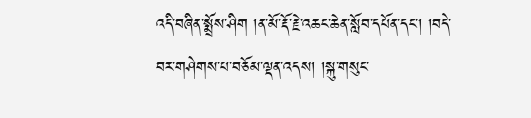འདི་བཞིན་སྨྲོས་ཤིག །ན་མོ་རྡོ་རྗེ་འཆང་ཆེན་སློབ་དཔོན་དང་། །བདེ་བར་གཤེགས་པ་བཅོམ་ལྡན་འདས། །སྐུ་གསུང་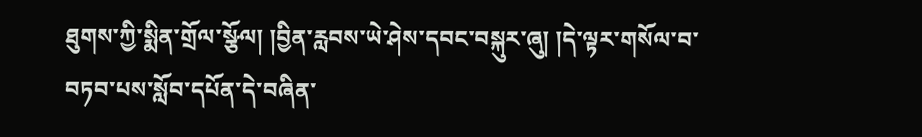ཐུགས་ཀྱི་སྨིན་གྲོལ་སྩོལ། །བྱིན་རླབས་ཡེ་ཤེས་དབང་བསྐུར་ཞུ། །དེ་ལྟར་གསོལ་བ་བཏབ་པས་སློབ་དཔོན་དེ་བཞིན་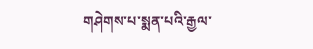གཤེགས་པ་སྨན་པའི་རྒྱལ་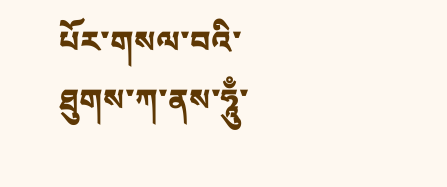པོར་གསལ་བའི་ཐུགས་ཀ་ནས་ཧཱུྃ་